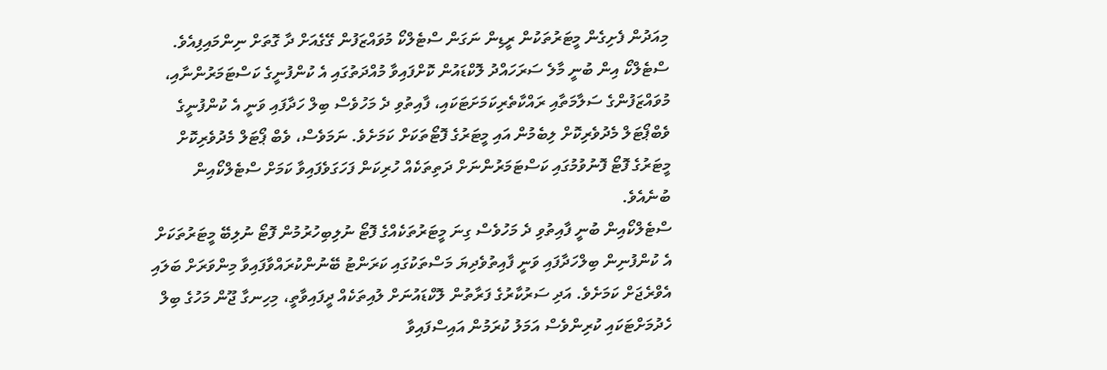މިއަދުން ފެށިގެން މީޓަރުތަކުން ރީޑިން ނަގަން ސްޓެލްކޯ މުވައްޒަފުން ގޭގެއަށް ދާ ގޮތަށް ނިންމައިފިއެވެ.
ސްޓެލްކޯ އިން ބުނީ މާލެ ސަރަހައްދު ލޮކްޑައުން ކޮށްފައިވާ މުއްދަތުގައި އެ ކުންފުނީގެ ކަސްޓަމަރުންނާއި، މުވައްޒަފުންގެ ސަލާމަތާއި ރައްކާތެރިކަމަށަޓަކައި، ފާއިތުވި ދެ މަހުވެސް ބިލް ހަދާފައި ވަނީ އެ ކުންފުނީގެ ވެބްޕޯޓަލް މެދުވެރިކޮށް ލިބެމުން އައި މީޓަރުގެ ފޮޓޯތަކަށް ކަމަށެވެ. ނަމަވެސް، ވެބް ޕޯޓަލް މެދުވެރިކޮށް މީޓަރުގެ ފޮޓޯ ފޮނުވުމުގައި ކަސްޓަމަރުންނަށް ދަތިތަކެއް ހުރިކަން ފަހަގަވެފައިވާ ކަމަށް ސްޓެލްކޯއިން ބުނެއެވެ.
ސްޓެލްކޯއިން ބުނީ ފާއިތުވި ދެ މަހުވެސް ގިނަ މީޓަރުތަކެއްގެ ފޮޓޯ ނުލިބިހުރުމުން ފޮޓޯ ނުލިބޭ މީޓަރުތަކަށް އެ ކުންފުނިން ބިލްހަދާފައި ވަނީ ފާއިތުވެދިޔަ މަސްތަކުގައި ކަރަންޓު ބޭނުންކުރައްވާފައިވާ މިންވަރަށް ބަލައި އެވްރެޖަށް ކަމަށެވެ. އަދި ސަރުކާރުގެ ފަރާތުން ލޮކްޑައުނަށް ލުއިތަކެއް ދީފައިވާތީ، މިހިނގާ ޖޫން މަހުގެ ބިލް ހެދުމަށްޓަކައި ކުރިންވެސް އަމަލު ކުރަމުން އައިސްފައިވާ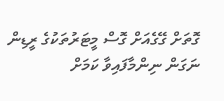ގޮތަށް ގޭގެއަށް ގޮސް މީޓަރުތަކުގެ ރީޑިން ނަގަން ނިންމާފައިވާ ކަމަށް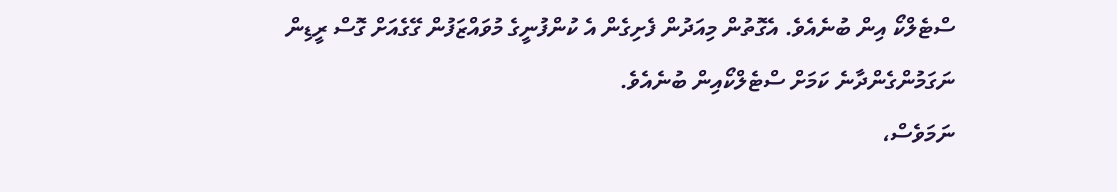ސްޓެލްކޯ އިން ބުނެއެވެ. އެގޮތުން މިއަދުން ފެށިގެން އެ ކުންފުނީގެ މުވައްޒަފުން ގޭގެއަށް ގޮސް ރީޑިން ނަގަމުންގެންދާނެ ކަމަށް ސްޓެލްކޯއިން ބުނެއެވެ.
ނަމަވެސް،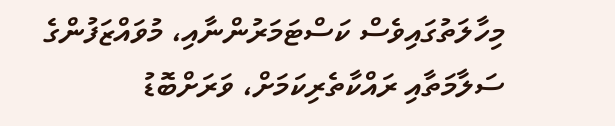މިހާލަތުގައިވެސް ކަސްޓަމަރުންނާއި، މުވައްޒަފުންގެ ސަލާމަތާއި ރައްކާތެރިކަމަށް، ވަރަށްބޮޑު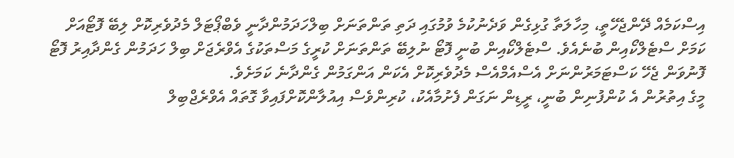އިސްކަމެއް ދޭންޖެހޭތީ، މިހާލަތާ ގުޅިގެން ވަދެނުކުމެ ވުމުގައި ދަތި ތަންތަނަށް ބިލްހަދަމުންދާނީ ވެބްޕޯޓަލް މެދުވެރިކޮށް ލިބޭ ފޮޓޯއަށް ކަމަށް ސްޓެލްކޯއިން ބުނެއެވެ. ސްޓެލްކޯއިން ބުނީ ފޮޓޯ ނުލިބޭ ތަންތަނަށް ކުރީގެ މަސްތަކުގެ އެވްރެޖަށް ބިލް ހަދަމުން ގެންދާއިރު ފޮޓޯ ފޮނުވަން ޖެހޭ ކަސްޓަމަރުންނަށް އެސްއެމްއެސް މެދުވެރިކޮށް އެކަން އަންގަމުން ގެންދާނެ ކަމަށެވެ.
މީގެ އިތުރުން އެ ކުންފުނިން ބުނީ، ރީޑިން ނަގަން ފެށުމާއެކު، ކުރިންވެސް އިއުލާންކޮށްފައިވާ ގޮތައް އެވްރެޖްބިލް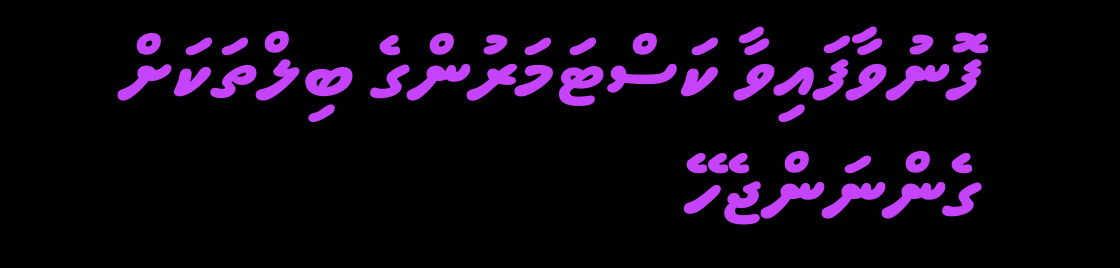ފޮނުވާފައިވާ ކަސްޓަމަރުންގެ ބިލްތަކަށް ގެންނަންޖެހޭ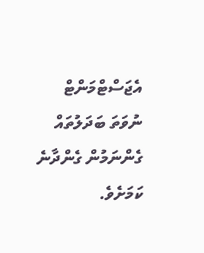އެޖަސްޓްމަންޓް ނުވަތަ ބަދަލުތައް ގެންނަމުން ގެންދާނެ ކަމަށެވެ.